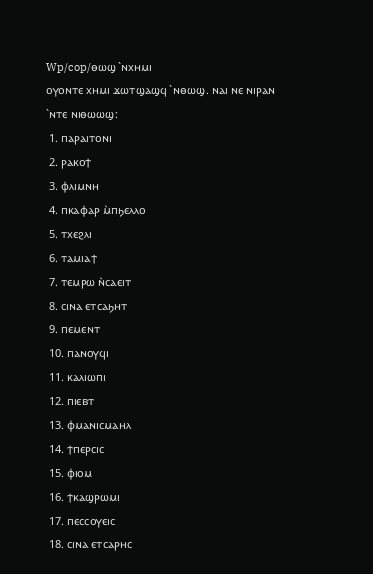Wp/cop/ⲑⲱϣ `ⲛⲭⲏⲙⲓ
ⲟⲩⲟⲛⲧⲉ ⲭⲏⲙⲓ ϫⲱⲧϣⲁϣϥ `ⲛⲑⲱϣ. ⲛⲁⲓ ⲛⲉ ⲛⲓⲣⲁⲛ `ⲛⲧⲉ ⲛⲓⲑⲱⲱϣ:
 1. ⲡⲁⲣⲁⲓⲧⲟⲛⲓ
 2. ⲣⲁⲕⲟϯ
 3. ⲫⲗⲓⲙⲛⲏ
 4. ⲡⲕⲁⲫⲁⲣ ⲙ̀ⲡϧⲉⲗⲗⲟ
 5. ⲧⲭⲉϩⲗⲓ
 6. ⲧⲁⲙⲓⲁϯ
 7. ⲧⲉⲙⲣⲱ ⲛ̀ⲥⲁⲉⲓⲧ
 8. ⲥⲓⲛⲁ ⲉⲧⲥⲁϧⲏⲧ
 9. ⲡⲉⲙⲉⲛⲧ
 10. ⲡⲁⲛⲟⲩϥⲓ
 11. ⲕⲁⲗⲓⲱⲡⲓ
 12. ⲡⲓⲉⲃⲧ
 13. ⲫⲙⲁⲛⲓⲥⲙⲁⲏⲗ
 14. ϯⲡⲉⲣⲥⲓⲥ
 15. ⲫⲓⲟⲙ
 16. ϯⲕⲁϣⲣⲱⲙⲓ
 17. ⲡⲉⲥⲥⲟⲩⲉⲓⲥ
 18. ⲥⲓⲛⲁ ⲉⲧⲥⲁⲣⲏⲥ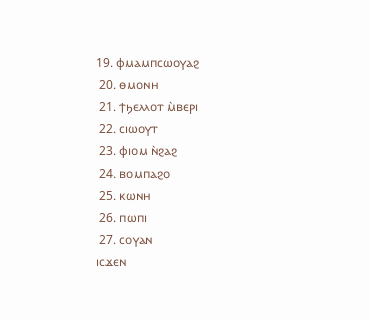19. ⲫⲙⲁⲙⲡⲥⲱⲟⲩⲁϩ
 20. ⲑⲙⲟⲛⲏ
 21. ϯϧⲉⲗⲗⲟⲧ ⲙ̀ⲃⲉⲣⲓ
 22. ⲥⲓⲱⲟⲩⲧ
 23. ⲫⲓⲟⲙ ⲛ̀ϩⲁϩ
 24. ⲃⲟⲙⲡⲁϩⲟ
 25. ⲕⲱⲛⲏ
 26. ⲡⲱⲡⲓ
 27. ⲥⲟⲩⲁⲛ
ⲓⲥϫⲉⲛ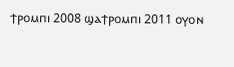ϯⲣⲟⲙⲡⲓ 2008 ϣⲁϯⲣⲟⲙⲡⲓ 2011 ⲟⲩⲟⲛ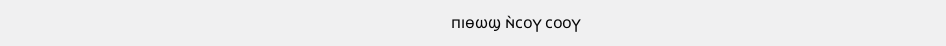ⲡⲓⲑⲱϣ ⲛ̀ⲥⲟⲩ ⲥⲟⲟⲩ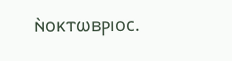ⲛ̀ⲟⲕⲧⲱⲃⲣⲓⲟⲥ.